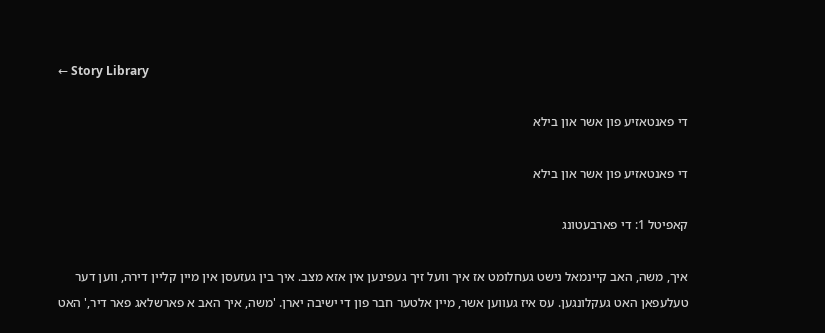← Story Library

די פאנטאזיע פון אשר און בילא

די פאנטאזיע פון אשר און בילא

קאפיטל 1: די פארבעטונג

איך, משה, האב קיינמאל נישט געחלומט אז איך וועל זיך געפינען אין אזא מצב. איך בין געזעסן אין מיין קליין דירה, ווען דער טעלעפאן האט געקלונגען. עס איז געווען אשר, מיין אלטער חבר פון די ישיבה יארן. 'משה, איך האב א פארשלאג פאר דיר,' האט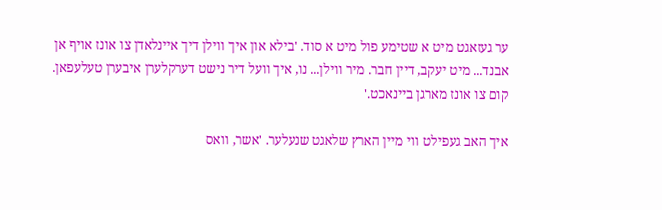ער געזאגט מיט א שטימע פול מיט א סוד. 'בילא און איך ווילן דיך איינלאדן צו אונז אויף אן אבנד... מיט יעקב, דיין חבר. מיר ווילן... נו, איך וועל דיר נישט דערקלערן איבערן טעלעפאן. קום צו אונז מארגן ביינאכט.'

איך האב געפילט ווי מיין הארץ שלאגט שנעלער. 'אשר, וואס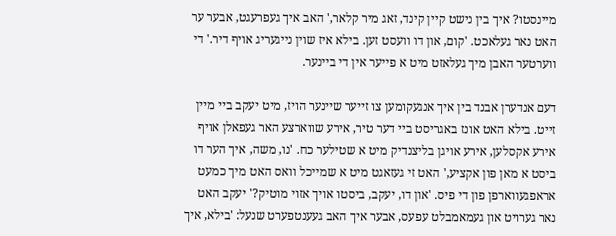מיינסטו? איך בין נישט קיין קינד, זאג מיר קלאר,' האב איך געפרעגט, אבער ער האט נאר געלאכט. 'קום, און דו וועסט זען. בילא איז שוין נייגעריג אויף דיר.' די ווערטער האבן מיך געלאזט מיט א פייער אין די ביינער.

דעם אנדערן אבנד בין איך אנגעקומען צו זייער שיינער הויז, מיט יעקב ביי מיין זייט. בילא האט אונז באגריסט ביי דער טיר, אירע שווארצע האר געפאלן אויף אירע אקסלען, אירע אויגן בליצנדיק מיט א שטילער כח. 'נו, משה, איך הער דו ביסט א מאן פון אקציע,' האט זי געזאגט מיט א שמייכל וואס האט מיך כמעט אראפגעווארפן פון די פיס. 'און דו, יעקב, ביסטו אויך אזוי מוטיק?' יעקב האט נאר גערויט און געמאמבלט עפעס, אבער איך האב געענטפערט שנעל: 'בילא, איך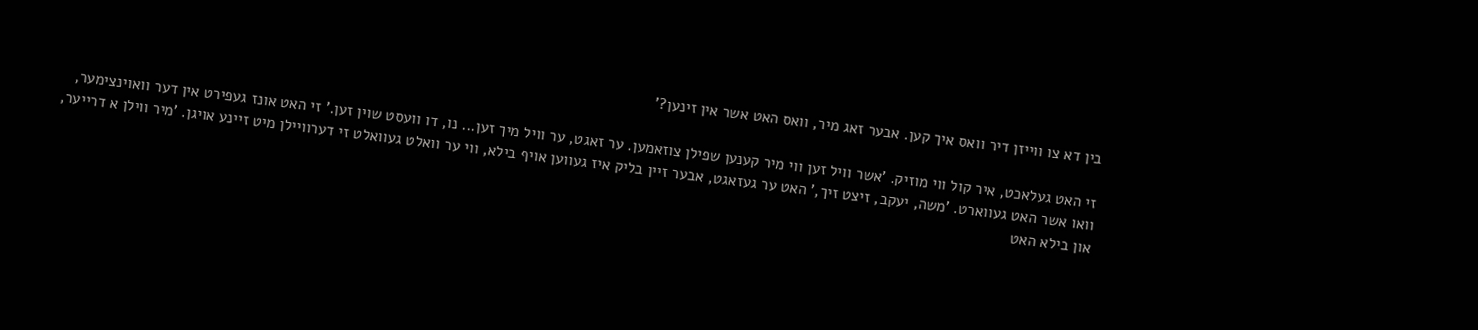בין דא צו ווייזן דיר וואס איך קען. אבער זאג מיר, וואס האט אשר אין זינען?'

זי האט געלאכט, איר קול ווי מוזיק. 'אשר וויל זען ווי מיר קענען שפילן צוזאמען. ער זאגט, ער וויל מיך זען... נו, דו וועסט שוין זען.' זי האט אונז געפירט אין דער וואוינצימער, וואו אשר האט געווארט. 'משה, יעקב, זיצט זיך,' האט ער געזאגט, אבער זיין בליק איז געווען אויף בילא, ווי ער וואלט געוואלט זי דערוויילן מיט זיינע אויגן. 'מיר ווילן א דרייער, און בילא האט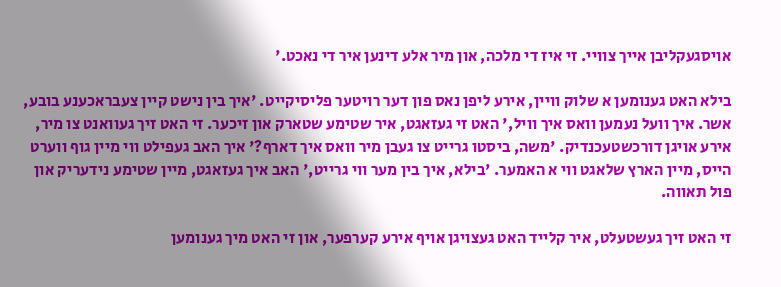אויסגעקליבן אייך צוויי. זי איז די מלכה, און מיר אלע דינען איר די נאכט.'

בילא האט גענומען א שלוק וויין, אירע ליפן נאס פון דער רויטער פליסיקייט. 'איך בין נישט קיין צעבראכענע בובע, אשר. איך וועל נעמען וואס איך וויל,' האט זי געזאגט, איר שטימע שטארק און זיכער. זי האט זיך געוואנט צו מיר, אירע אויגן דורכשטעכנדיק. 'משה, ביסטו גרייט צו געבן מיר וואס איך דארף?' איך האב געפילט ווי מיין גוף ווערט הייס, מיין הארץ שלאגט ווי א האמער. 'בילא, איך בין מער ווי גרייט,' האב איך געזאגט, מיין שטימע נידעריק און פול תאווה.

זי האט זיך געשטעלט, איר קלייד האט געצויגן אויף אירע קערפער, און זי האט מיך גענומען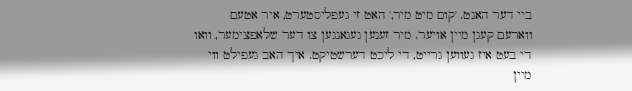ביי דער האנט. 'קום מיט מיר,' האט זי געפליסטערט, איר אטעם ווארעם קעגן מיין אויער. מיר זענען געגאנגען צו דער שלאפצימער, וואו די בעט איז געווען גרייט, די ליכט דערשטיקט. איך האב געפילט ווי מיין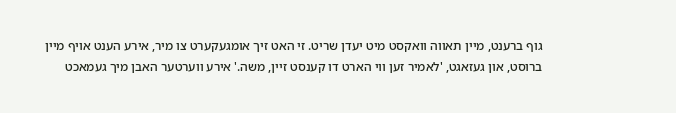גוף ברענט, מיין תאווה וואקסט מיט יעדן שריט. זי האט זיך אומגעקערט צו מיר, אירע הענט אויף מיין ברוסט, און געזאגט, 'לאמיר זען ווי הארט דו קענסט זיין, משה.' אירע ווערטער האבן מיך געמאכט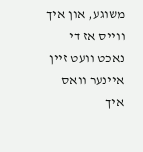משוגע, און איך ווייס אז די נאכט וועט זיין איינער וואס איך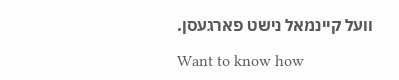וועל קיינמאל נישט פארגעסן.

Want to know how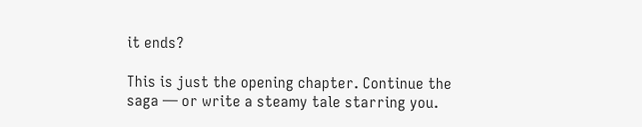it ends?

This is just the opening chapter. Continue the saga — or write a steamy tale starring you.